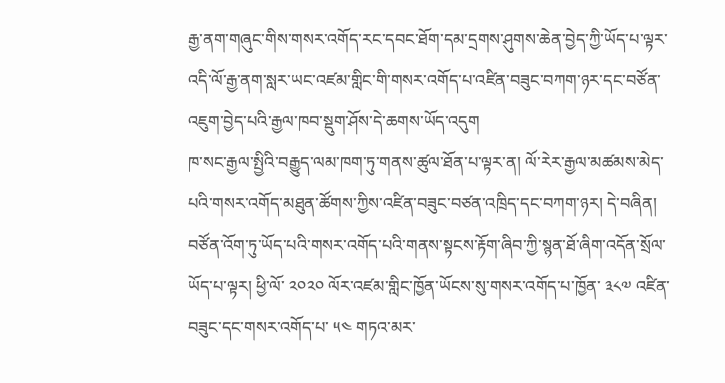རྒྱ་ནག་གཞུང་གིས་གསར་འགོད་རང་དབང་ཐོག་དམ་དྲགས་ཤུགས་ཆེན་བྱེད་ཀྱི་ཡོད་པ་ལྟར་འདི་ལོ་རྒྱ་ནག་སླར་ཡང་འཛམ་གླིང་གི་གསར་འགོད་པ་འཛིན་བཟུང་བཀག་ཉར་དང་བཙོན་འཇུག་བྱེད་པའི་རྒྱལ་ཁབ་སྡུག་ཤོས་དེ་ཆགས་ཡོད་འདུག
ཁ་སང་རྒྱལ་སྤྱིའི་བརྒྱུད་ལམ་ཁག་ཏུ་གནས་ཚུལ་ཐོན་པ་ལྟར་ན། ལོ་རེར་རྒྱལ་མཚམས་མེད་པའི་གསར་འགོད་མཐུན་ཚོགས་ཀྱིས་འཛིན་བཟུང་བཙན་འཁྲིད་དང་བཀག་ཉར། དེ་བཞིན། བཙོན་འོག་ཏུ་ཡོད་པའི་གསར་འགོད་པའི་གནས་སྟངས་རྟོག་ཞིབ་ཀྱི་སྙན་ཐོ་ཞིག་འདོན་སྲོལ་ཡོད་པ་ལྟར། ཕྱི་ལོ་ ༢༠༢༠ ལོར་འཛམ་གླིང་ཁྱོན་ཡོངས་སུ་གསར་འགོད་པ་ཁྱོན་ ༣༨༧ འཛིན་བཟུང་དང་གསར་འགོད་པ་ ༥༤ གཏའ་མར་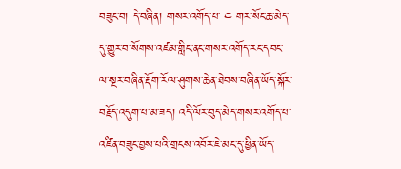བཟུང་བ། དེ་བཞིན། གསར་འགོད་པ་ ༤ གར་སོང་ཆ་མེད་དུ་གྱུར་བ་སོགས་འཛམ་གླིང་ནང་གསར་འགོད་རང་དབང་ལ་སྔར་བཞིན་རྡོག་རོལ་ཤུགས་ཆེན་ཐེབས་བཞིན་ཡོད་སྐོར་བརྗོད་འདུག་པ་མ་ཟད། འདི་ལོར་བུད་མེད་གསར་འགོད་པ་འཛིན་བཟུང་བྱས་པའི་གྲངས་འབོར་ཇེ་མང་དུ་ཕྱིན་ཡོད་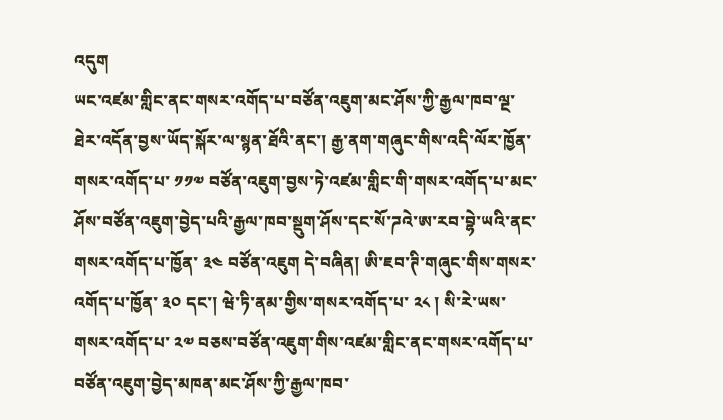འདུག
ཡང་འཛམ་གླིང་ནང་གསར་འགོད་པ་བཙོན་འཇུག་མང་ཤོས་ཀྱི་རྒྱལ་ཁབ་ལྔ་ཐེར་འདོན་བྱས་ཡོད་སྐོར་ལ་སྙན་ཐོའི་ནང་། རྒྱ་ནག་གཞུང་གིས་འདི་ལོར་ཁྱོན་གསར་འགོད་པ་ ༡༡༧ བཙོན་འཇུག་བྱས་ཏེ་འཛམ་གླིང་གི་གསར་འགོད་པ་མང་ཤོས་བཙོན་འཇུག་བྱེད་པའི་རྒྱལ་ཁབ་སྡུག་ཤོས་དང་སོ་ཌའེ་ཨ་རབ་བྷེ་ཡའི་ནང་གསར་འགོད་པ་ཁྱོན་ ༣༤ བཙོན་འཇུག དེ་བཞིན། ཨི་ཇབ་ཊི་གཞུང་གིས་གསར་འགོད་པ་ཁྱོན་ ༣༠ དང་། ཝེ་ཏི་ནམ་གྱིས་གསར་འགོད་པ་ ༢༨ ། སི་རེ་ཡས་གསར་འགོད་པ་ ༢༧ བཅས་བཙོན་འཇུག་གིས་འཛམ་གླིང་ནང་གསར་འགོད་པ་བཙོན་འཇུག་བྱེད་མཁན་མང་ཤོས་ཀྱི་རྒྱལ་ཁབ་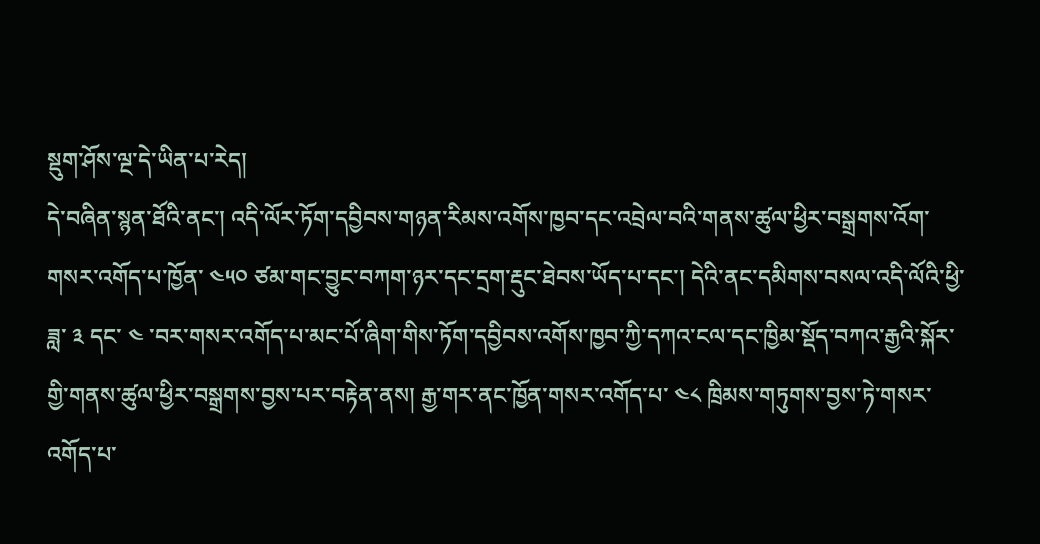སྡུག་ཤོས་ལྔ་དེ་ཡིན་པ་རེད།
དེ་བཞིན་སྙན་ཐོའི་ནང་། འདི་ལོར་ཏོག་དབྱིབས་གཉན་རིམས་འགོས་ཁྱབ་དང་འབྲེལ་བའི་གནས་ཚུལ་ཕྱིར་བསྒྲགས་འོག་གསར་འགོད་པ་ཁྱོན་ ༤༥༠ ཙམ་གང་བྱུང་བཀག་ཉར་དང་དྲག་རྡུང་ཐེབས་ཡོད་པ་དང་། དེའི་ནང་དམིགས་བསལ་འདི་ལོའི་ཕྱི་ཟླ་ ༣ དང་ ༤ ་བར་གསར་འགོད་པ་མང་པོ་ཞིག་གིས་ཏོག་དབྱིབས་འགོས་ཁྱབ་ཀྱི་དཀའ་ངལ་དང་ཁྱིམ་སྡོད་བཀའ་རྒྱའི་སྐོར་གྱི་གནས་ཚུལ་ཕྱིར་བསྒྲགས་བྱས་པར་བརྟེན་ནས། རྒྱ་གར་ནང་ཁྱོན་གསར་འགོད་པ་ ༤༨ ཁྲིམས་གཏུགས་བྱས་ཏེ་གསར་འགོད་པ་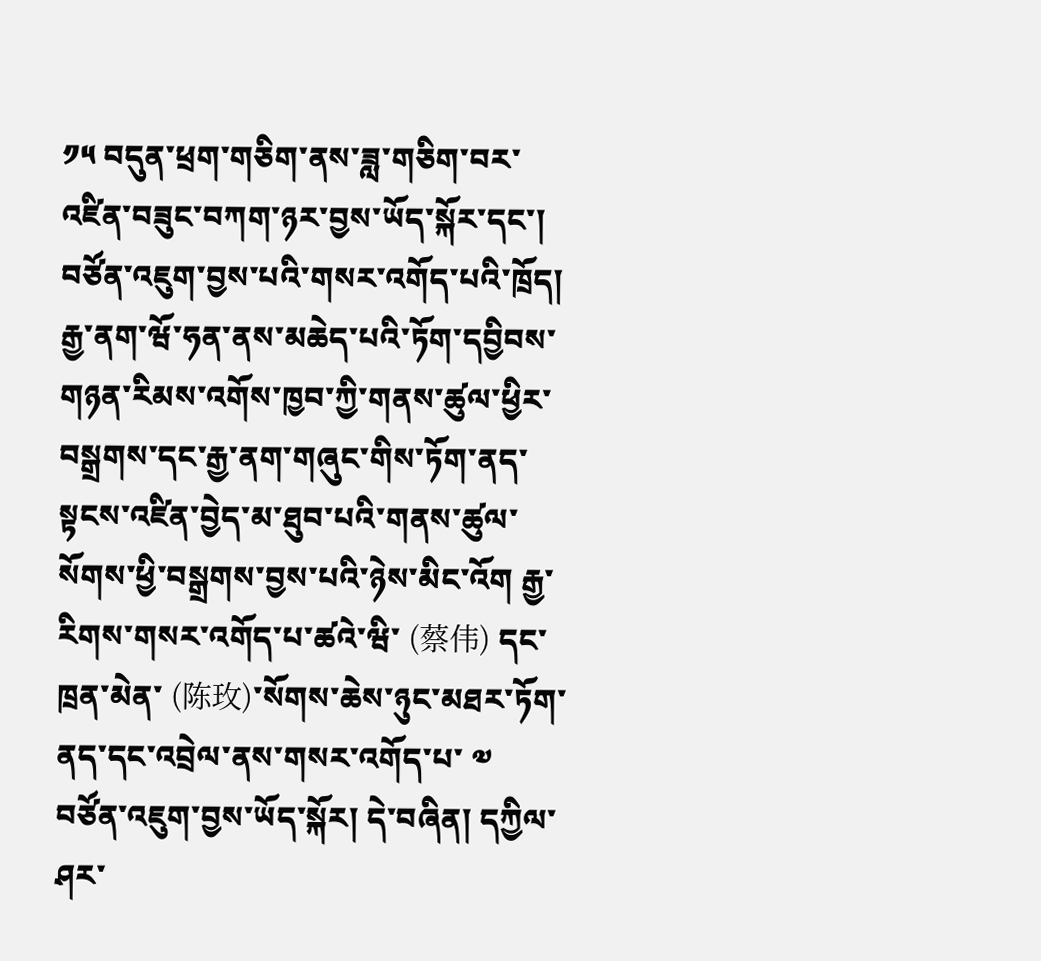༡༥ བདུན་ཕྲག་གཅིག་ནས་ཟླ་གཅིག་བར་འཛིན་བཟུང་བཀག་ཉར་བྱས་ཡོད་སྐོར་དང་། བཙོན་འཇུག་བྱས་པའི་གསར་འགོད་པའི་ཁྲོད། རྒྱ་ནག་ཝོ་ཧན་ནས་མཆེད་པའི་ཏོག་དབྱིབས་གཉན་རིམས་འགོས་ཁྱབ་ཀྱི་གནས་ཚུལ་ཕྱིར་བསྒྲགས་དང་རྒྱ་ནག་གཞུང་གིས་ཏོག་ནད་སྟངས་འཛིན་བྱེད་མ་ཐུབ་པའི་གནས་ཚུལ་སོགས་ཕྱི་བསྒྲགས་བྱས་པའི་ཉེས་མིང་འོག རྒྱ་རིགས་གསར་འགོད་པ་ཚའེ་ཝི་ (蔡伟) དང་ཁྲན་མེན་ (陈玫)་སོགས་ཆེས་ཉུང་མཐར་ཏོག་ནད་དང་འབྲེལ་ནས་གསར་འགོད་པ་ ༧ བཙོན་འཇུག་བྱས་ཡོད་སྐོར། དེ་བཞིན། དཀྱིལ་ཤར་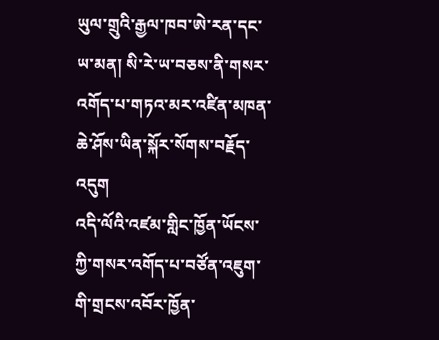ཡུལ་གྲུའི་རྒྱལ་ཁབ་ཨེ་རན་དང་ཡ་མན། སི་རེ་ཡ་བཅས་ནི་གསར་འགོད་པ་གཏའ་མར་འཛིན་མཁན་ཆེ་ཤོས་ཡིན་སྐོར་སོགས་བརྗོད་འདུག
འདི་ལོའི་འཛམ་གླིང་ཁྱོན་ཡོངས་ཀྱི་གསར་འགོད་པ་བཙོན་འཇུག་གི་གྲངས་འབོར་ཁྱོན་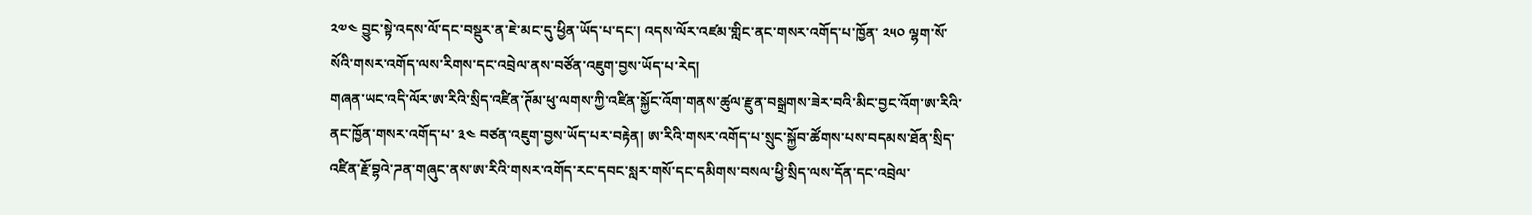༢༧༤ བྱུང་སྟེ་འདས་ལོ་དང་བསྡུར་ན་ཇེ་མང་དུ་ཕྱིན་ཡོད་པ་དང་། འདས་ལོར་འཛམ་གླིང་ནང་གསར་འགོད་པ་ཁྱོན་ ༢༥༠ ལྷག་སོ་སོའི་གསར་འགོད་ལས་རིགས་དང་འབྲེལ་ནས་བཙོན་འཇུག་བྱས་ཡོད་པ་རེད།
གཞན་ཡང་འདི་ལོར་ཨ་རིའི་སྲིད་འཛིན་ཊོམ་ཕུ་ལགས་ཀྱི་འཛིན་སྐྱོང་འོག་གནས་ཚུལ་རྫུན་བསྒྲགས་ཟེར་བའི་མིང་བྱང་འོག་ཨ་རིའི་ནང་ཁྱོན་གསར་འགོད་པ་ ༣༤ བཙན་འཇུག་བྱས་ཡོད་པར་བརྟེན། ཨ་རིའི་གསར་འགོད་པ་སྲུང་སྐྱོབ་ཚོགས་པས་བདམས་ཐོན་སྲིད་འཛིན་རྗོ་བྷའེ་ཌན་གཞུང་ནས་ཨ་རིའི་གསར་འགོད་རང་དབང་སླར་གསོ་དང་དམིགས་བསལ་ཕྱི་སྲིད་ལས་དོན་དང་འབྲེལ་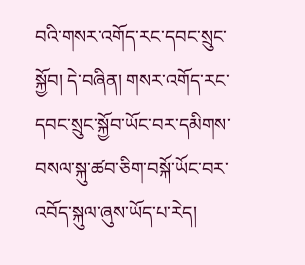བའི་གསར་འགོད་རང་དབང་སྲུང་སྐྱོབ། དེ་བཞིན། གསར་འགོད་རང་དབང་སྲུང་སྐྱོབ་ཡོང་བར་དམིགས་བསལ་སྐུ་ཚབ་ཅིག་བསྐོ་ཡོང་བར་འབོད་སྐུལ་ཞུས་ཡོད་པ་རེད།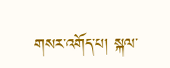གསར་འགོད་པ། སྐལ་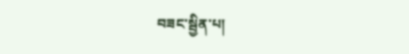བཟང་སྦྱིན་པ།